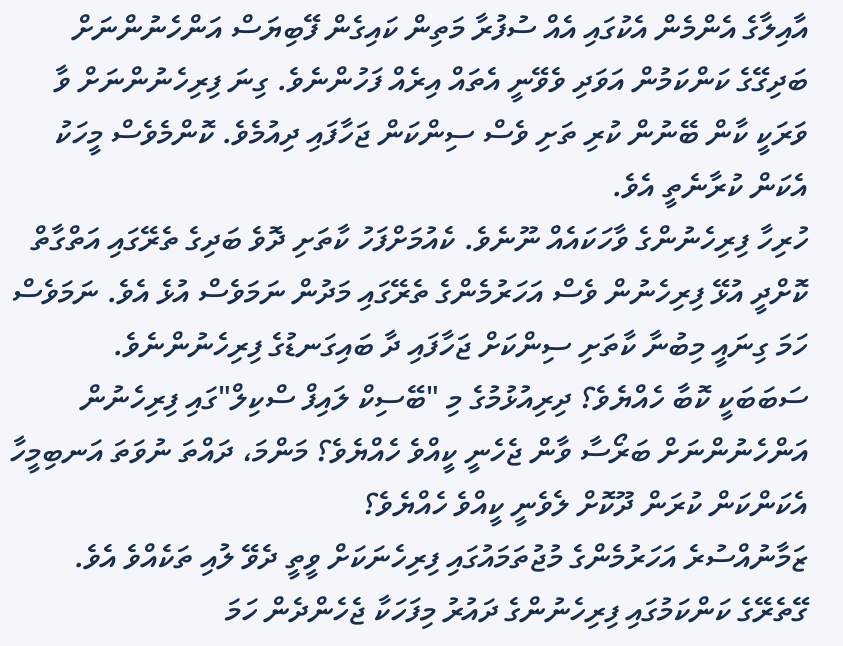އާއިލާގެ އެންމެން އެކުގައި އެއް ސުފުރާ މަތިން ކައިގެން ފޭބިޔަސް އަންހެނުންނަށް ބަދިގޭގެ ކަންކަމުން އަވަދި ވެވޭނީ އެތައް އިރެއް ފަހުންނެވެ. ގިނަ ފިރިހެނުންނަށް ވާ ވަރަކީ ކާން ބޭނުން ކުރި ތަށި ވެސް ސިންކަން ޖަހާފައި ދިއުމެވެ. ކޮންމެވެސް މީހަކު އެކަން ކުރާނެތީ އެވެ.
ހުރިހާ ފިރިހެނުންގެ ވާހަކައެއް ނޫނެވެ. ކެއުމަށްފަހު ކާތަށި ދޮވެ ބަދިގެ ތެރޭގައި އަތްގާތް ކޮށްދީ އުޅޭ ފިރިހެނުން ވެސް އަހަރުމެންގެ ތެރޭގައި މަދުން ނަމަވެސް އުޅެ އެވެ. ނަމަވެސް ހަމަ ގިނައީ މިބުނާ ކާތަށި ސިންކަށް ޖަހާފައި ދާ ބައިގަނޑުގެ ފިރިހެނުންނެވެ.
ސަބަބަކީ ކޮބާ ހެއްޔެވެ؟ ދިރިއުޅުމުގެ މި "ބޭސިކް ލައިފް ސްކިލް"ގައި ފިރިހެނުން އަންހެނުންނަށް ބަރޯސާ ވާން ޖެހެނީ ކީއްވެ ހެއްޔެވެ؟ މަންމަ، ދައްތަ ނުވަތަ އަނބިމީހާ އެކަންކަން ކުރަން ދޫކޮށް ލެވެނީ ކީއްވެ ހެއްޔެވެ؟
ޒަމާނުއްސުރެ އަހަރުމެންގެ މުޖުތަމައުގައި ފިރިހެނަކަށް ވީތީ ދެވޭ ލުއި ތަކެއްވެ އެވެ. ގޭތެރޭގެ ކަންކަމުގައި ފިރިހެނުންގެ ދައުރު މިފަހަކާ ޖެހެންދެން ހަމަ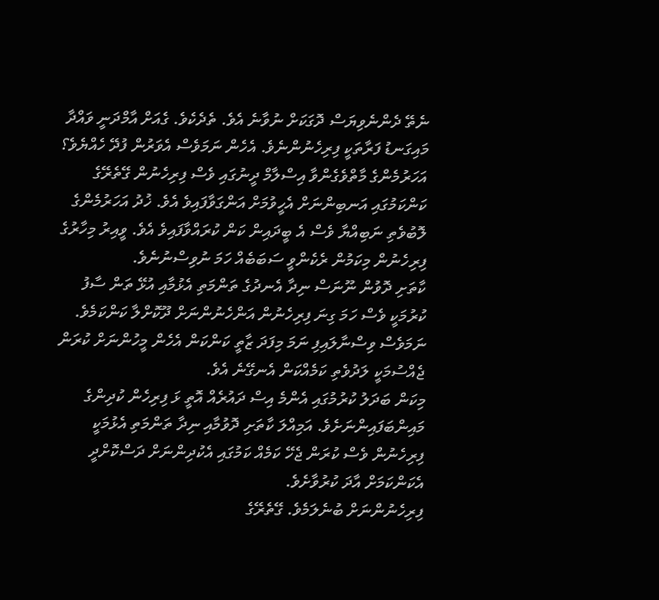ނެތޭ ދެންނެވިޔަސް ދޮގަކަށް ނުވާނެ އެވެ. ތެދެކެވެ. ގެއަށް އާމްދަނީ ވައްދާ މައިގަނޑު ފަރާތަކީ ފިރިހެނުންނެވެ. އެހެން ނަމަވެސް އެވަރުން ފުދޭ ހެއްޔެވެ؟
އަހަރުމެންގެ މާތްވެގެންވާ އިސްލާމް ދީނުގައި ވެސް ފިރިހެނުން ގޭތެރޭގެ ކަންކަމުގައި އަނބިންނަށް އެހީވުމަށް އަންގަވާފައިވެ އެވެ. ޚުދު އަހަރުމެންގެ ލޮބުވެތި ނަބިއްޔާ ވެސް އެ ބީދައިން ކަން ކުރައްވާފައިވެ އެވެ. ވީއިރު މިހާރުގެ ފިރިހެނުން މިކަމުން ރެކެންވީ ސަބަބެއް ހަމަ ނުވިސްނުނެވެ.
ކާތަށި ދޮވުން ނޫނަސް ނިދާ އެނދުގެ ތަންމަތި އެޅުމާއި އުޅޭ ތަން ސާފު ކުރުމަކީ ވެސް ހަމަ ގިނަ ފިރިހެނުން އަންހެނުންނަށް ދޫކޮށްލާ ކަންކަމެވެ. ނަމަވެސް ވިސްނާލައިފި ނަމަ މިފަދަ ޒާތީ ކަންކަން އެހެން މީހުންނަށް ކުރަން ޖެއްސުމަކީ ލަދުވެތި ކަމެއްކަން އެނގޭނެ އެވެ.
މިކަން ބަދަލު ކުރުމުގައި އެންމެ އިސް ދައުރެއް އޮތީ ޅަ ފިރިހެން ކުދިންގެ މައިންބަފައިންނަށެވެ. އަމިއްލަ ކާތަށި ދޮވުމާއި ނިދާ ތަންމަތި އެޅުމަކީ ފިރިހެނުން ވެސް ކުރަން ޖެހޭ ކަމެއް ކަމުގައި އެކުދިންނަށް ދަސްކޮށްދީ އެކަންކަމަށް އާދަ ކުރުވާށެވެ.
ފިރިހެނުންނަށް ބުނެލަމެވެ. ގޭތެރޭގެ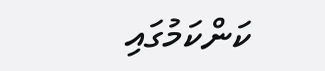ކަންކަމުގައި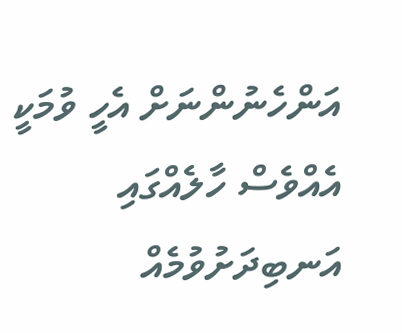އަންހެނުންނަށް އެހީ ވުމަކީ އެއްވެސް ހާލެއްގައި އަނބިދަށުވުމެއް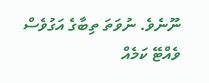ނޫނެވެ. ނުވަތަ ތިބާގެ އަގުވެސް ވެއްޓޭ ކަމެއް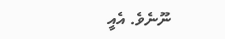ނޫނެވެ. އެއީ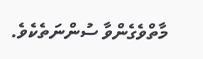މާތްވެގެންވާ ސުންނަތެކެވެ.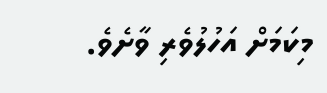މިކަމަށް އަހުލުވެރި ވާށެވެ.